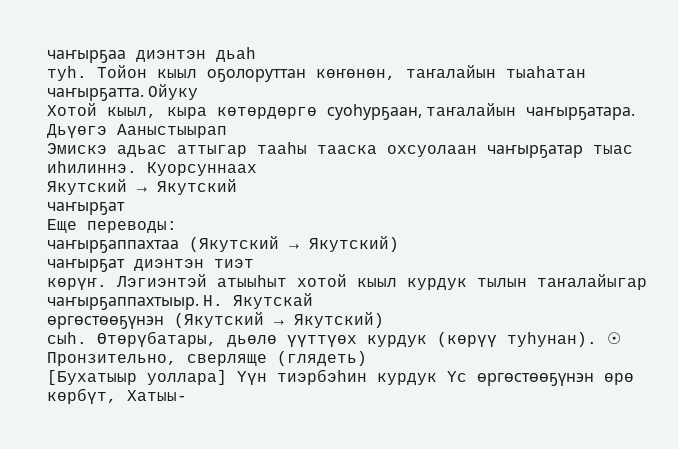чаҥырҕаа диэнтэн дьаһ
туһ. Тойон кыыл оҕолоруттан көҥөнөн, таҥалайын тыаһатан чаҥырҕатта. Ойуку
Хотой кыыл, кыра көтөрдөргө суоһурҕаан, таҥалайын чаҥырҕатара. Дьүөгэ Ааныстыырап
Эмискэ адьас аттыгар тааһы тааска охсуолаан чаҥырҕатар тыас иһилиннэ. Куорсуннаах
Якутский → Якутский
чаҥырҕат
Еще переводы:
чаҥырҕаппахтаа (Якутский → Якутский)
чаҥырҕат диэнтэн тиэт
көрүҥ. Лэгиэнтэй атыыһыт хотой кыыл курдук тылын таҥалайыгар чаҥырҕаппахтыыр. Н. Якутскай
өргөстөөҕүнэн (Якутский → Якутский)
сыһ. Өтөрүбатары, дьөлө үүттүөх курдук (көрүү туһунан). ☉ Пронзительно, сверляще (глядеть)
[Бухатыыр уоллара] Үүн тиэрбэһин курдук Үс өргөстөөҕүнэн өрө көрбүт, Хатыы-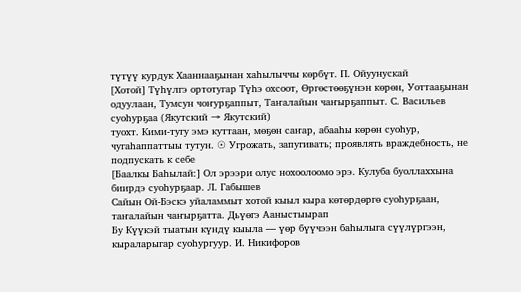түтүү курдук Хааннааҕынан хаһылыччы көрбүт. П. Ойуунускай
[Хотой] Түһүлгэ ортотугар Түһэ охсоот, Өргөстөөҕүнэн көрөн, Уоттааҕынан одуулаан, Тумсун чоҥурҕаппыт, Таҥалайын чаҥырҕаппыт. С. Васильев
суоһурҕаа (Якутский → Якутский)
туохт. Кими-тугу эмэ куттаан, мөҕөн саҥар, абааһы көрөн суоһур, чугаһаппаттыы тутун. ☉ Угрожать, запугивать; проявлять враждебность, не подпускать к себе
[Баалкы Баһылай:] Ол эрээри олус нохоолоомо эрэ. Кулуба буоллаххына биирдэ суоһурҕаар. Л. Габышев
Сайын Ой-Бэскэ уйаламмыт хотой кыыл кыра көтөрдөргө суоһурҕаан, таҥалайын чаҥырҕатта. Дьүөгэ Ааныстыырап
Бу Күүкэй тыатын күндү кыыла — үөр бүүчээн баһылыга сүүлүргээн, кыраларыгар суоһургуур. И. Никифоров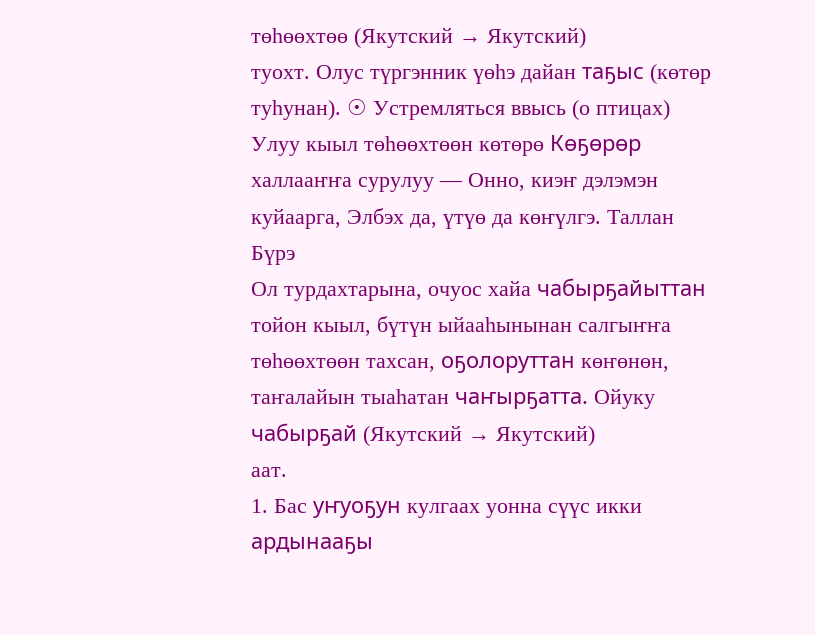төһөөхтөө (Якутский → Якутский)
туохт. Олус түргэнник үөһэ дайан таҕыс (көтөр туһунан). ☉ Устремляться ввысь (о птицах)
Улуу кыыл төһөөхтөөн көтөрө Көҕөрөр халлааҥҥа сурулуу — Онно, киэҥ дэлэмэн куйаарга, Элбэх да, үтүө да көҥүлгэ. Таллан Бүрэ
Ол турдахтарына, очуос хайа чабырҕайыттан тойон кыыл, бүтүн ыйааһынынан салгыҥҥа төһөөхтөөн тахсан, оҕолоруттан көҥөнөн, таҥалайын тыаһатан чаҥырҕатта. Ойуку
чабырҕай (Якутский → Якутский)
аат.
1. Бас уҥуоҕун кулгаах уонна сүүс икки ардынааҕы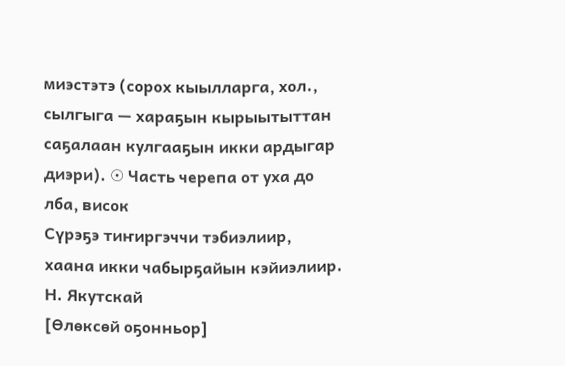миэстэтэ (сорох кыылларга, хол., сылгыга — хараҕын кырыытыттан саҕалаан кулгааҕын икки ардыгар диэри). ☉ Часть черепа от уха до лба, висок
Сүрэҕэ тиҥиргэччи тэбиэлиир, хаана икки чабырҕайын кэйиэлиир. Н. Якутскай
[Өлөксөй оҕонньор]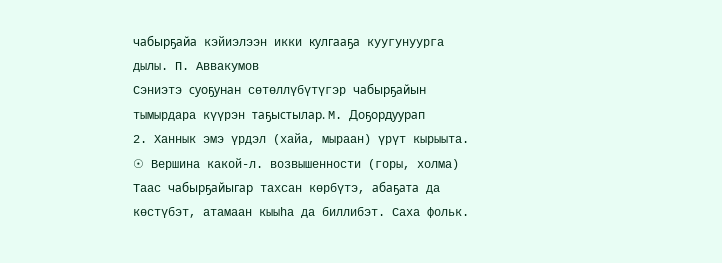чабырҕайа кэйиэлээн икки кулгааҕа куугунуурга дылы. П. Аввакумов
Сэниэтэ суоҕунан сөтөллүбүтүгэр чабырҕайын тымырдара күүрэн таҕыстылар. М. Доҕордуурап
2. Ханнык эмэ үрдэл (хайа, мыраан) үрүт кырыыта. ☉ Вершина какой-л. возвышенности (горы, холма)
Таас чабырҕайыгар тахсан көрбүтэ, абаҕата да көстүбэт, атамаан кыыһа да биллибэт. Саха фольк.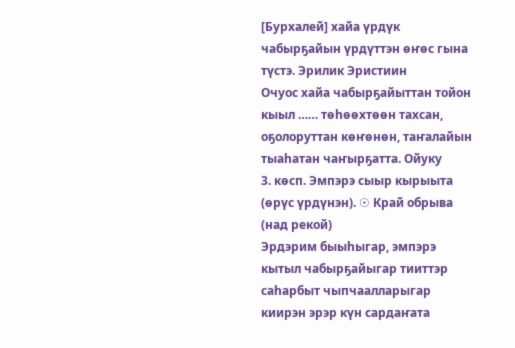[Бурхалей] хайа үрдүк чабырҕайын үрдүттэн өҥөс гына түстэ. Эрилик Эристиин
Очуос хайа чабырҕайыттан тойон кыыл …… төһөөхтөөн тахсан, оҕолоруттан көҥөнөн, таҥалайын тыаһатан чаҥырҕатта. Ойуку
3. көсп. Эмпэрэ сыыр кырыыта (өрүс үрдүнэн). ☉ Край обрыва (над рекой)
Эрдэрим быыһыгар, эмпэрэ кытыл чабырҕайыгар тииттэр саһарбыт чыпчаалларыгар киирэн эрэр күн сардаҥата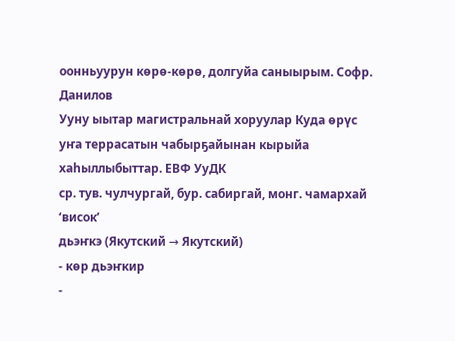оонньуурун көрө-көрө, долгуйа саныырым. Софр. Данилов
Ууну ыытар магистральнай хоруулар Куда өрүс уҥа террасатын чабырҕайынан кырыйа хаһыллыбыттар. ЕВФ УуДК
ср. тув. чулчургай, бур. сабиргай, монг. чамархай ‘висок’
дьэҥкэ (Якутский → Якутский)
- көр дьэҥкир
-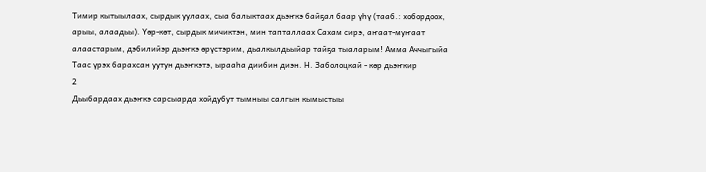Тимир кытыылаах, сырдык уулаах, сыа балыктаах дьэҥкэ байҕал баар үһү (тааб.: хобордоох, арыы, алаадьы). Үөр-көт, сырдык мичиктэн, мин тапталлаах Сахам сирэ, аҥаат-муҥаат алаастарым, дэбилийэр дьэҥкэ өрүстэрим, дьалкылдьыйар тайҕа тыаларым! Амма Аччыгыйа
Таас үрэх барахсан уутун дьэҥкэтэ, ырааһа диибин диэн. Н. Заболоцкай - көр дьэҥкир
2
Дьыбардаах дьэҥкэ сарсыарда хойдубут тымныы салгын кымыстыы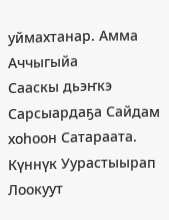уймахтанар. Амма Аччыгыйа
Сааскы дьэҥкэ Сарсыардаҕа Сайдам хоһоон Сатараата. Күннүк Уурастыырап
Лоокуут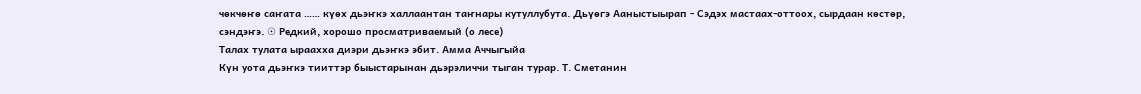чөкчөҥө саҥата …… күөх дьэҥкэ халлаантан таҥнары кутуллубута. Дьүөгэ Ааныстыырап - Сэдэх мастаах-оттоох, сырдаан көстөр, сэндэҥэ. ☉ Редкий, хорошо просматриваемый (о лесе)
Талах тулата ыраахха диэри дьэҥкэ эбит. Амма Аччыгыйа
Күн уота дьэҥкэ тииттэр быыстарынан дьэрэличчи тыган турар. Т. Сметанин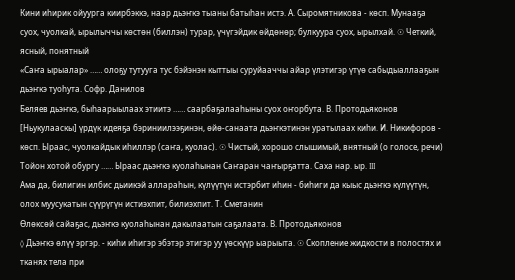Кини иһирик ойуурга киирбэккэ, наар дьэҥкэ тыаны батыһан истэ. А. Сыромятникова - көсп. Мунааҕа суох, чуолкай, ырылыччы көстөн (биллэн) турар, үчүгэйдик өйдөнөр; булкуура суох, ырылхай. ☉ Четкий, ясный, понятный
«Саҥа ырыалар» …… олоҕу тутууга тус бэйэнэн кыттыы суруйааччы айар үлэтигэр үтүө сабыдыаллааҕын дьэҥкэ туоһута. Софр. Данилов
Беляев дьэҥкэ, быһаарыылаах этиитэ …… саарбаҕалааһыны суох оҥорбута. В. Протодьяконов
[Ньукулааскы] үрдүк идеяҕа бэриниилээҕинэн, өйө-санаата дьэҥкэтинэн уратылаах киһи. И. Никифоров - көсп. Ыраас, чуолкайдык иһиллэр (саҥа, куолас). ☉ Чистый, хорошо слышимый, внятный (о голосе, речи)
Тойон хотой обургу …… Ыраас дьэҥкэ куолаһынан Саҥаран чаҥырҕатта. Саха нар. ыр. III
Ама да, билигин илбис дьиикэй аллараһын, күлүүтүн истэрбит иһин - биһиги да кыыс дьэҥкэ күлүүтүн, олох муусукатын сүүрүгүн истиэхпит, билиэхпит. Т. Сметанин
Өлөксөй сайаҕас, дьэҥкэ куолаһынан дакылаатын саҕалаата. В. Протодьяконов
◊ Дьэҥкэ өлүү эргэр. - киһи иһигэр эбэтэр этигэр уу үөскүүр ыарыыта. ☉ Скопление жидкости в полостях и тканях тела при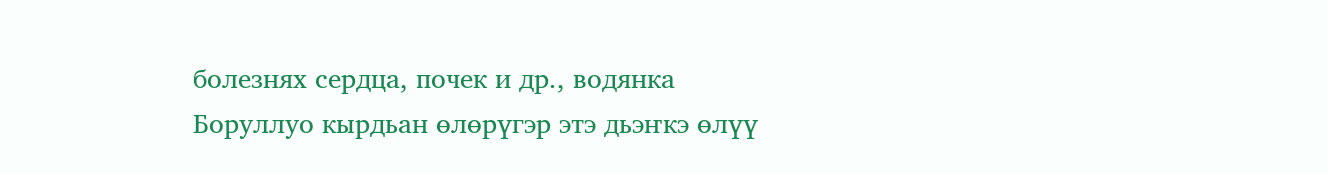болезнях сердца, почек и др., водянка
Боруллуо кырдьан өлөрүгэр этэ дьэҥкэ өлүү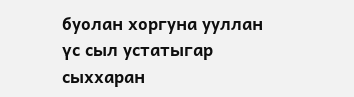буолан хоргуна ууллан үс сыл устатыгар сыххаран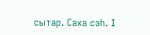сытар. Саха сэһ. I